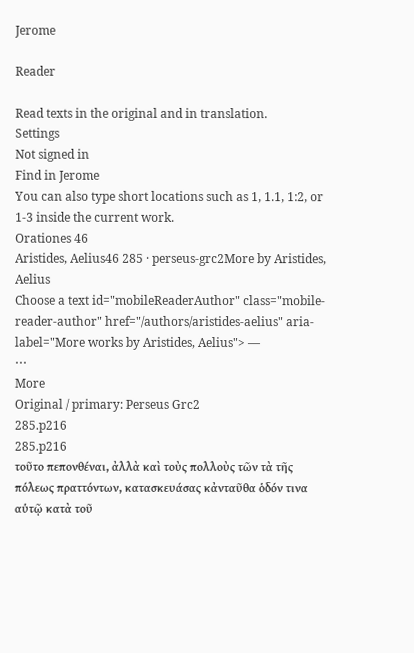Jerome

Reader

Read texts in the original and in translation.
Settings
Not signed in
Find in Jerome
You can also type short locations such as 1, 1.1, 1:2, or 1-3 inside the current work.
Orationes 46
Aristides, Aelius46 285 · perseus-grc2More by Aristides, Aelius
Choose a text id="mobileReaderAuthor" class="mobile-reader-author" href="/authors/aristides-aelius" aria-label="More works by Aristides, Aelius"> —
⋯
More
Original / primary: Perseus Grc2
285.p216
285.p216
τοῦτο πεπονθέναι, ἀλλὰ καὶ τοὺς πολλοὺς τῶν τὰ τῆς πόλεως πραττόντων, κατασκευάσας κἀνταῦθα ὁδόν τινα αὑτῷ κατὰ τοῦ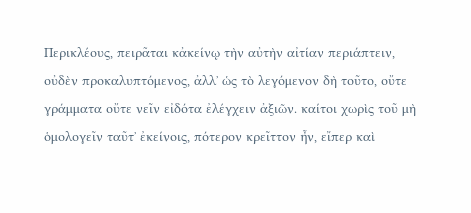Περικλέους, πειρᾶται κἀκείνῳ τὴν αὐτὴν αἰτίαν περιάπτειν, οὐδὲν προκαλυπτόμενος, ἀλλʼ ὡς τὸ λεγόμενον δὴ τοῦτο, οὔτε γράμματα οὔτε νεῖν εἰδότα ἐλέγχειν ἀξιῶν. καίτοι χωρὶς τοῦ μὴ ὁμολογεῖν ταῦτʼ ἐκείνοις, πότερον κρεῖττον ἦν, εἴπερ καὶ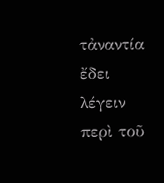τἀναντία ἔδει λέγειν περὶ τοῦ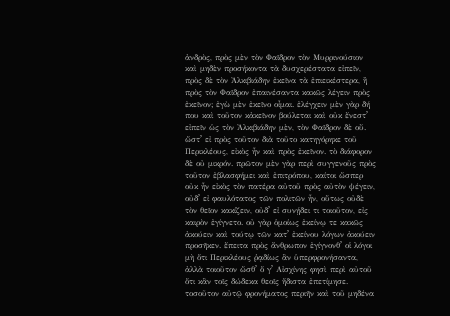ἀνδρὸς, πρὸς μὲν τὸν Φαῖδρον τὸν Μυρρινούσιον καὶ μηδὲν προσήκοντα τὰ δυσχερέστατα εἰπεῖν, πρὸς δὲ τὸν Ἀλκιβιάδην ἐκεῖνα τὰ ἐπιεικέστερα, ἢ πρὸς τὸν Φαῖδρον ἐπαινέσαντα κακῶς λέγειν πρὸς ἐκεῖνον; ἐγὼ μὲν ἐκεῖνο οἶμαι. ἐλέγχειν μὲν γὰρ δή που καὶ τοῦτον κἀκεῖνον βούλεται καὶ οὐκ ἔνεστʼ εἰπεῖν ὡς τὸν Ἀλκιβιάδην μὲν, τὸν Φαῖδρον δὲ οὔ. ὥστʼ εἰ πρὸς τοῦτον διὰ τοῦτο κατηγόρηκε τοῦ Περικλέους, εἰκὸς ἦν καὶ πρὸς ἐκεῖνον. τὸ διάφορον δὲ οὐ μικρόν. πρῶτον μὲν γὰρ περὶ συγγενοῦς πρὸς τοῦτον ἐβλασφήμει καὶ ἐπιτρόπου, καίτοι ὥσπερ οὐκ ἦν εἰκὸς τὸν πατέρα αὐτοῦ πρὸς αὐτὸν ψέγειν, οὐδʼ εἰ φαυλότατος τῶν πολιτῶν ἦν, οὕτως οὐδὲ τὸν θεῖον κακίζειν, οὐδʼ εἰ συνῄδει τι τοιοῦτον, εἰς καιρὸν ἐγίγνετο. οὐ γὰρ ὁμοίως ἐκείνῳ τε κακῶς ἀκούειν καὶ τούτῳ τῶν κατʼ ἐκείνου λόγων ἀκούειν προσῆκεν. ἔπειτα πρὸς ἄνθρωπον ἐγίγνονθʼ οἱ λόγοι μὴ ὅτι Περικλέους ῥᾳδίως ἂν ὑπερφρονήσαντα, ἀλλὰ τοιοῦτον ὥσθʼ ὅ γʼ Αἰσχίνης φησὶ περὶ αὐτοῦ ὅτι κἂν τοῖς δώδεκα θεοῖς ἥδιστα ἐπετίμησε. τοσοῦτον αὐτῷ φρονήματος περιῆν καὶ τοῦ μηδένα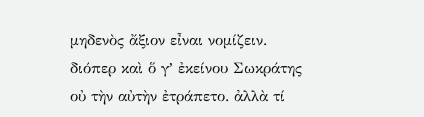μηδενὸς ἄξιον εἶναι νομίζειν. διόπερ καὶ ὅ γʼ ἐκείνου Σωκράτης οὐ τὴν αὐτὴν ἐτράπετο. ἀλλὰ τί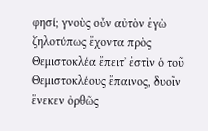φησί; γνοὺς οὖν αὐτὸν ἐγὼ ζηλοτύπως ἔχοντα πρὸς Θεμιστοκλέα ἔπειτʼ ἐστὶν ὁ τοῦ Θεμιστοκλέους ἔπαινος, δυοῖν ἕνεκεν ὀρθῶς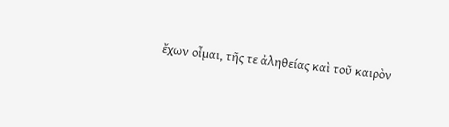ἔχων οἶμαι, τῆς τε ἀληθείας καὶ τοῦ καιρὸν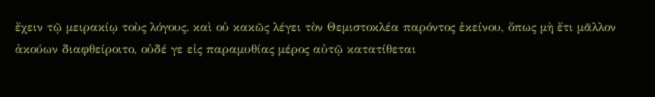ἔχειν τῷ μειρακίῳ τοὺς λόγους. καὶ οὐ κακῶς λέγει τὸν Θεμιστοκλέα παρόντος ἐκείνου, ὅπως μὴ ἔτι μᾶλλον ἀκούων διαφθείροιτο, οὐδέ γε εἰς παραμυθίας μέρος αὐτῷ κατατίθεται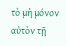τὸ μὴ μόνον αὐτὸν τῇ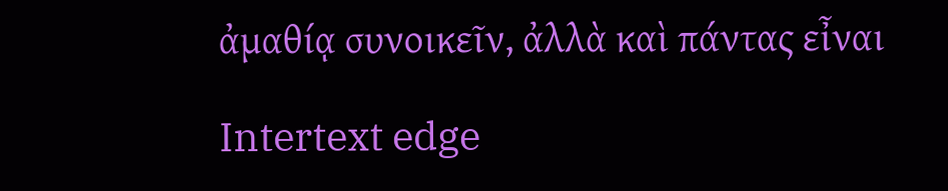ἀμαθίᾳ συνοικεῖν, ἀλλὰ καὶ πάντας εἶναι

Intertext edge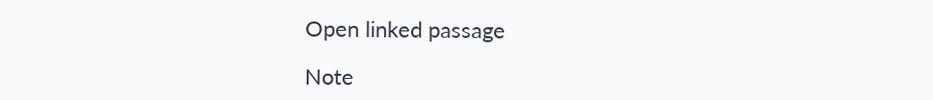Open linked passage

Note